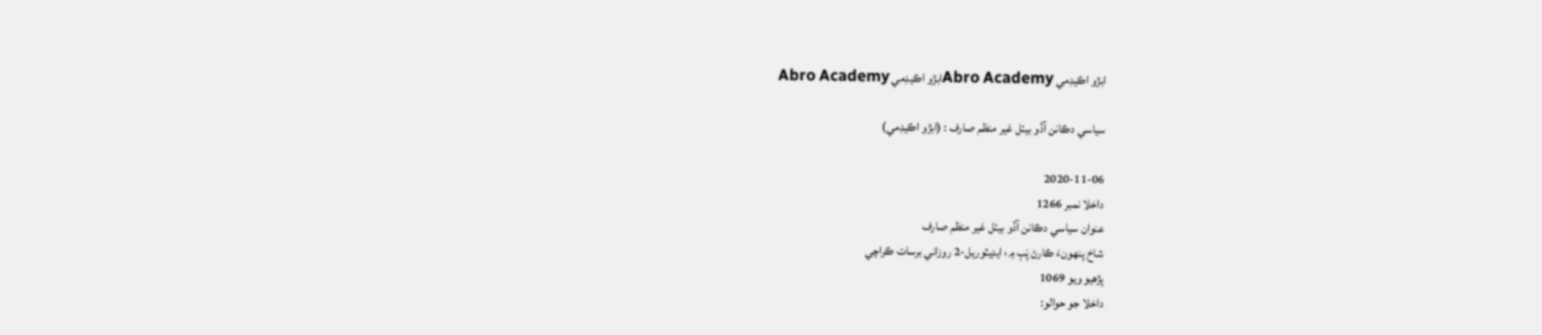ابڙو اڪيڊمي Abro Academyابڙو اڪيڊمي Abro Academy

سياسي دڪانن آڏو بيٺل غير منظم صارف : (ابڙو اڪيڊمي)

2020-11-06
داخلا نمبر 1266
عنوان سياسي دڪانن آڏو بيٺل غير منظم صارف
شاخ پنهونءَ ڪارڻ پَٻ ۾: ايڊيٽوريل-2 روزاني برسات ڪراچي
پڙهيو ويو 1069
داخلا جو حوالو: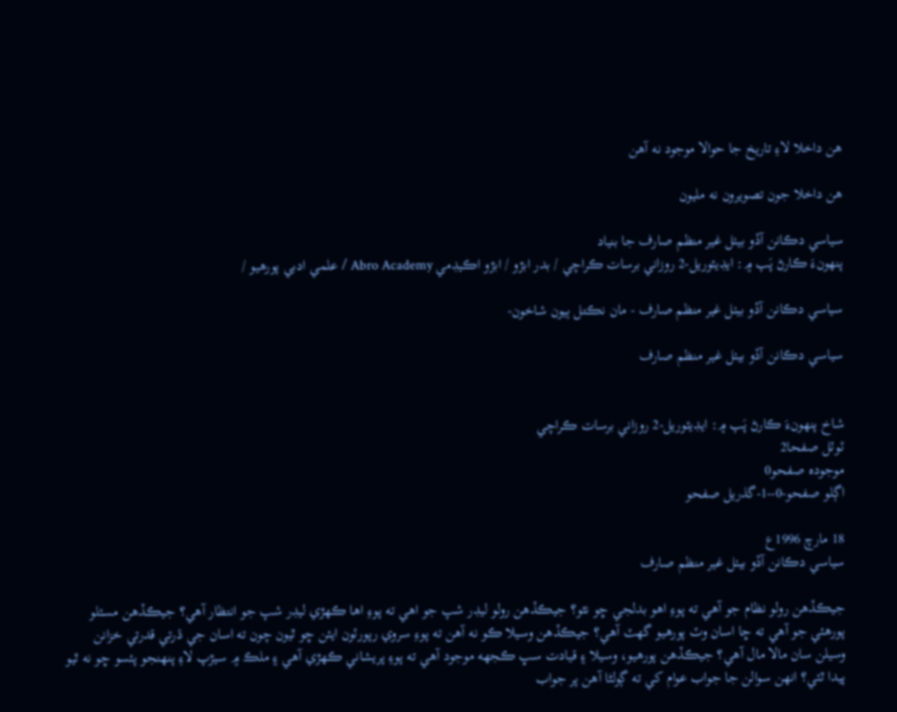هن داخلا لاءِ تاريخ جا حوالا موجود نه آهن

هن داخلا جون تصويرون نه مليون

سياسي دڪانن آڏو بيٺل غير منظم صارف جا بنياد
پنهونءَ ڪارڻ پَٻ ۾: ايڊيٽوريل-2 روزاني برسات ڪراچي / بدر ابڙو / ابڙو اڪيڊمي Abro Academy / علمي ادبي پورهيو /

سياسي دڪانن آڏو بيٺل غير منظم صارف - مان نڪتل ٻيون شاخون-

سياسي دڪانن آڏو بيٺل غير منظم صارف


شاخ پنهونءَ ڪارڻ پَٻ ۾: ايڊيٽوريل-2 روزاني برسات ڪراچي
ٽوٽل صفحا2
موجودہ صفحو0
اڳلو صفحو-0--1-گذريل صفحو

18 مارچ 1996ع
سياسي دڪانن آڏو بيٺل غير منظم صارف

جيڪڏهن رولو نظام جو آهي ته پوءِ اهو بدلجي ڇو نٿو؟ جيڪڏهن رولو ليڊر شپ جو اهي ته پوءِ اها ڪهڙي ليڊر شپ جو انتظار آهي؟ جيڪڏهن مسئلو پورهئي جو آهي ته ڇا اسان وٽ پورهيو گهٽ آهي؟ جيڪڏهن وسيلا ڪو نه آهن ته پوءِ سروي رپورٽون ايئن ڇو ٿيون چون ته اسان جي ڌرتي قدرتي خزانن وسيلن سان مالا مال آهي؟ جيڪڏهن پورهيو، وسيلا ۽ قيادت سڀ ڪجهه موجود آهي ته پوءِ پريشاني ڪهڙي آهي ۽ ملڪ ۾ سيڙپ لاءِ پنهنجو پئسو ڇو نه ٿيو پيدا ٿئي؟ انهن سوالن جا جواب عوام کي ته ڳولڻا آهن پر جواب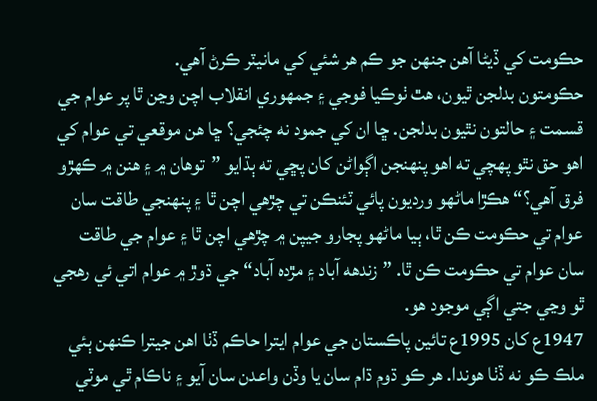حڪومت کي ڏيڻا آهن جنهن جو ڪم هر شئي کي مانيٽر ڪرڻ آهي.
حڪومتون بدلجن ٿيون، هٿ ٺوڪيا فوجي ۽ جمهوري انقلاب اچن وڃن ٿا پر عوام جي قسمت ۽ حالتون نٿيون بدلجن. ڇا ان کي جمود نه چئجي؟ ڇا هن موقعي تي عوام کي اهو حق نٿو پهچي ته اهو پنهنجن اڳواڻن کان پڇي ته ٻڌايو ”توهان ۾ ۽ هنن ۾ ڪهڙو فرق آهي؟“ هڪڙا ماڻهو ورديون پائي ٽئنڪن تي چڙهي اچن ٿا ۽ پنهنجي طاقت سان عوام تي حڪومت ڪن ٿا، ٻيا ماڻهو پجارو جيپن ۾ چڙهي اچن ٿا ۽ عوام جي طاقت سان عوام تي حڪومت ڪن ٿا. ”زندهه آباد ۽ مڙده آباد“ جي ڌوڙ ۾ عوام اتي ئي رهجي ٿو وڃي جتي اڳي موجود هو.
1947ع کان 1995ع تائين پاڪستان جي عوام ايترا حاڪم ڏٺا اهن جيترا ڪنهن ٻئي ملڪ ڪو نه ڏٺا هوندا. هر ڪو ڌوم ڌام سان يا وڏن واعدن سان آيو ۽ ناڪام ٿي موٽي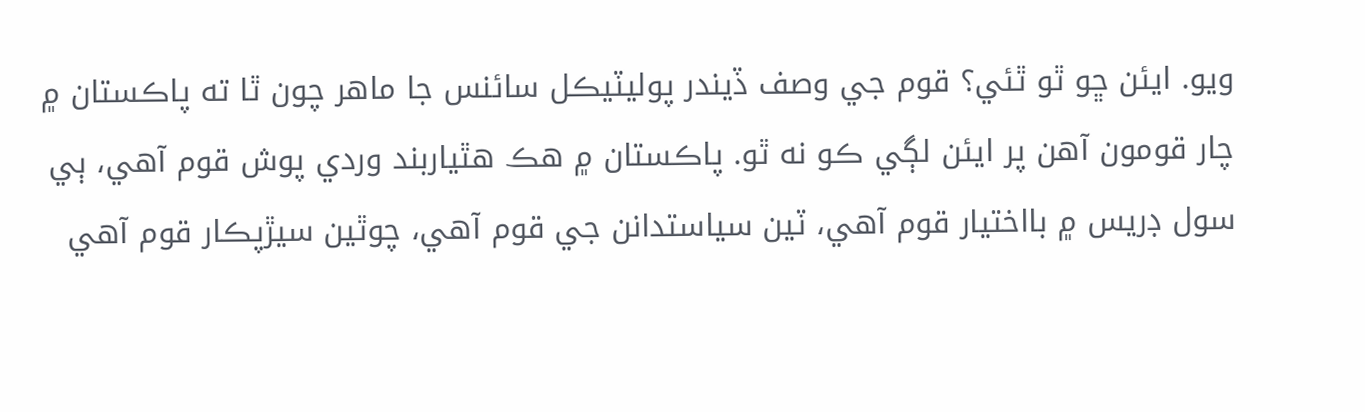ويو. ايئن ڇو ٿو ٿئي؟ قوم جي وصف ڏيندر پوليٽيڪل سائنس جا ماهر چون ٿا ته پاڪستان ۾ چار قومون آهن پر ايئن لڳي ڪو نه ٿو. پاڪستان ۾ هڪ هٿياربند وردي پوش قوم آهي، ٻي سول ڊريس ۾ بااختيار قوم آهي، ٽين سياستدانن جي قوم آهي، چوٿين سيڙپڪار قوم آهي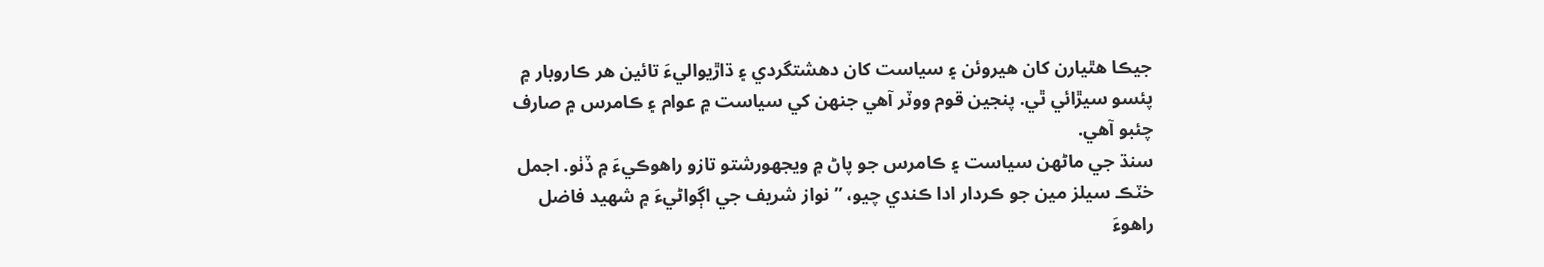جيڪا هٿيارن کان هيروئن ۽ سياست کان دهشتگردي ۽ ڌاڙيواليءَ تائين هر ڪاروبار ۾ پئسو سيڙائي ٿي. پنجين قوم ووٽر آهي جنهن کي سياست ۾ عوام ۽ ڪامرس ۾ صارف چئبو آهي.
سنڌ جي ماڻهن سياست ۽ ڪامرس جو پاڻ ۾ ويجهورشتو تازو راهوڪيءَ ۾ ڏٺو. اجمل خٽڪ سيلز مين جو ڪردار ادا ڪندي چيو، ”نواز شريف جي اڳواڻيءَ ۾ شهيد فاضل راهوءَ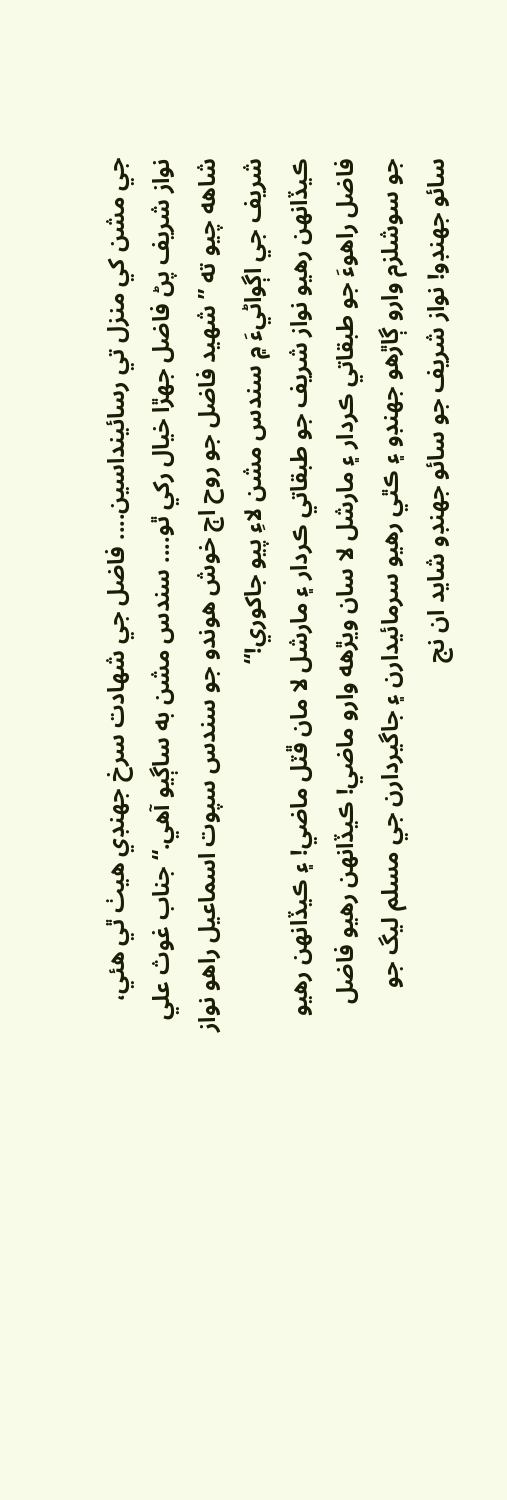جي مشن کي منزل تي رسائينداسين.... فاضل جي شهادت سرخ جهنڊي هيٺ ٿي هئي، نواز شريف پڻ فاضل جهڙا خيال رکي ٿو.... سندس مشن به ساڳيو آهي.“ جناب غوث علي شاهه چيو ته ”شهيد فاضل جو روح اڄ خوش هوندو جو سندس سپوت اسماعيل راهو نواز شريف جي اڳواڻيءَ ۾ سندس مشن لاءِ پيو جاکوري!“
ڪيڏانهن رهيو نواز شريف جو طبقاتي ڪردار ۽ مارشل لا مان ڦٽل ماضي! ۽ ڪيڏانهن رهيو فاضل راهوءَ جو طبقاتي ڪردار ۽ مارشل لا سان ويڙهه وارو ماضي! ڪيڏانهن رهيو فاضل جو سوشلزم وارو ڳاڙهو جهنڊو ۽ ڪٿي رهيو سرمائيدارن ۽ جاگيردارن جي مسلم ليگ جو سائو جهنڊو! نواز شريف جو سائو جهنڊو شايد ان نج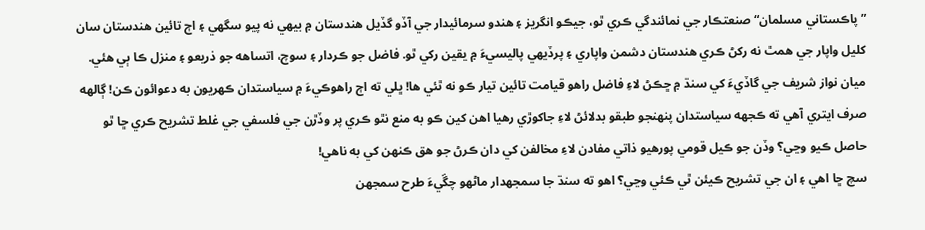”پاڪستاني مسلمان“ صنعتڪار جي نمائندگي ڪري ٿو، جيڪو انگريز ۽ هندو سرمائيدار جي آڏو گڏيل هندستان ۾ بيهي نه پيو سگهي ۽ اڄ تائين هندستان سان کليل واپار جي همٿ نه رکڻ ڪري هندستان دشمن واپاري ۽ پرڏيهي پاليسيءَ ۾ يقين رکي ٿو. فاضل جو ڪردار ۽ سوچ، اتساهه جو ذريعو ۽ منزل ڪا ٻي هئي. ميان نواز شريف جي گاڏيءَ کي سنڌ ۾ ڇڪڻ لاءِ فاضل راهو قيامت تائين تيار ڪو نه ٿئي ها! ڀلي ته اڄ راهوڪيءَ ۾ سياستدان ڪهريون به دعوائون ڪن! ڳالهه صرف ايتري آهي ته ڪجهه سياستدان پنهنجو طبقو بدلائڻ لاءِ جاکوڙي رهيا اهن کين ڪو به منع نٿو ڪري پر وڏڙن جي فلسفي جي غلط تشريح ڪري ڇا ٿو حاصل ڪيو وڃي؟ وڏن جو ڪيل قومي پورهيو ذاتي مفادن لاءِ مخالفن کي دان ڪرڻ جو هق ڪنهن کي به ناهي!
سچ ڇا اهي ۽ ان جي تشريح ڪيئن ٿي ڪئي وڃي؟ اهو ته سنڌ جا سمجهدار ماڻهو چڱيءَ طرح سمجهن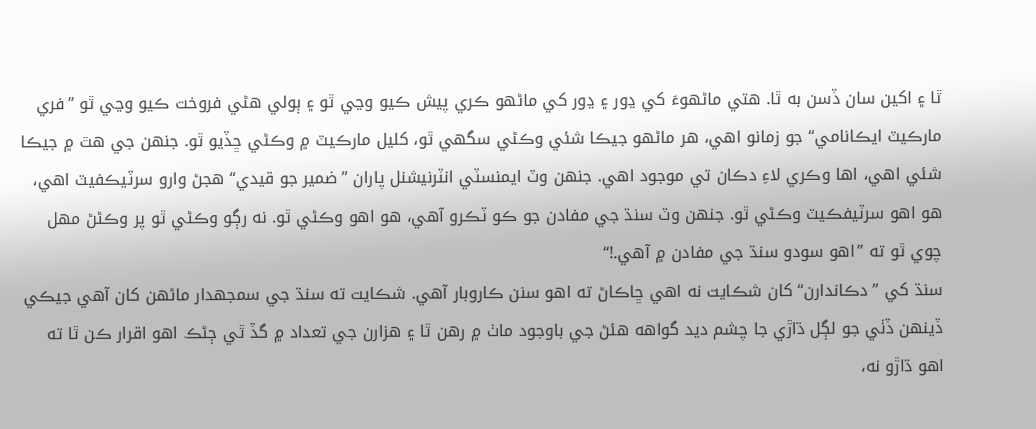ٿا ۽ اکين سان ڏسن به ٿا. هتي ماڻهوءَ کي ڍور ۽ ڍور کي ماڻهو ڪري پيش ڪيو وڃي ٿو ۽ ٻولي هڻي فروخت ڪيو وڃي ٿو ”فري مارڪيٽ ايڪانامي“ جو زمانو اهي، هر ماڻهو جيڪا شئي وڪڻي سگهي ٿو، کليل مارڪيٽ ۾ وڪڻي ڇڏيو ٿو. جنهن جي هٿ ۾ جيڪا شئي اهي، اها وڪري لاءِ دڪان تي موجود اهي. جنهن وٽ ايمنسٽي انٽرنيشنل پاران ”ضمير جو قيدي“ هجڻ وارو سرٽيڪفيٽ اهي، هو اهو سرٽيفڪيٽ وڪڻي ٿو. جنهن وٽ سنڌ جي مفادن جو ڪو ٽڪرو آهي، هو اهو وڪڻي ٿو. نه رڳو وڪڻي ٿو پر وڪڻڻ مهل چوي ٿو ته ”اهو سودو سنڌ جي مفادن ۾ آهي.!“
سنڌ کي ”دڪاندارن“ کان شڪايت نه اهي ڇاڪاڻ ته اهو سنن ڪاروبار آهي. شڪايت ته سنڌ جي سمجهدار ماڻهن کان آهي جيڪي ڏينهن ڏٺي جو لڳل ڌاڙي جا چشم ديد گواهه هئڻ جي باوجود ماٺ ۾ رهن ٿا ۽ هزارن جي تعداد ۾ گڏ ٿي ڄڻڪ اهو اقرار ڪن ٿا ته اهو ڌاڙو نه،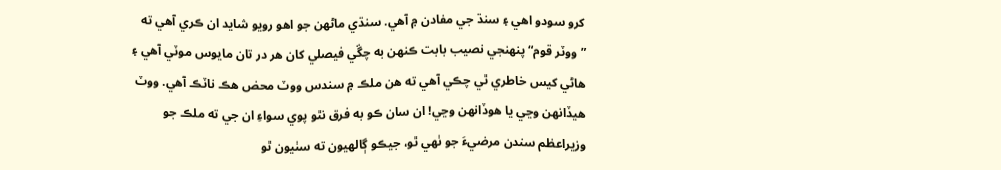کرو سودو اهي ۽ سنڌ جي مفادن ۾ آهي. سنڌي ماڻهن جو اهو رويو شايد ان ڪري آهي ته ”ووٽر قوم“ پنهنجي نصيب بابت ڪنهن به چڱي فيصلي کان هر در تان مايوس موٽي آهي ۽ هاڻي کيس خاطري ٿي چڪي آهي ته هن ملڪ ۾ سندس ووٽ محض هڪ ناٽڪ آهي. ووٽ هيڏانهن وڃي يا هوڏانهن وڃي! ان سان ڪو به فرق نٿو پوي سواءِ ان جي ته ملڪ جو وزيراعظم سندن مرضيءَ جو ٺهي ٿو، جيڪو ڳالهيون ته سٺيون ٿو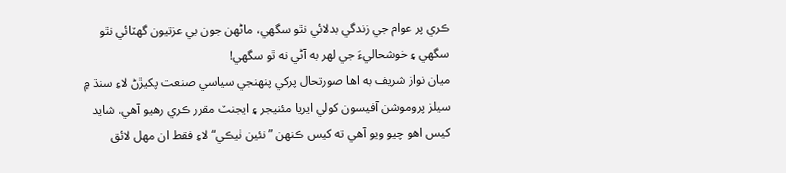ڪري پر عوام جي زندگي بدلائي نٿو سگهي، ماڻهن جون بي عزتيون گهٽائي نٿو سگهي ۽ خوشحاليءَ جي لهر به آڻي نه ٿو سگهي!
ميان نواز شريف به اها صورتحال پرکي پنهنجي سياسي صنعت پکيڙڻ لاءِ سنڌ ۾ سيلز پروموشن آفيسون کولي ايريا مئنيجر ۽ ايجنٽ مقرر ڪري رهيو آهي. شايد کيس اهو چيو ويو آهي ته کيس ڪنهن ”نئين ٺيڪي“ لاءِ فقط ان مهل لائق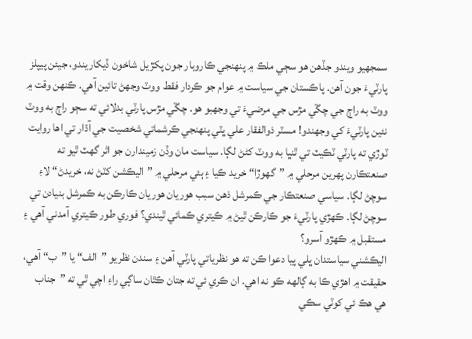سمجهيو ويندو جڏهن هو سڄي ملڪ ۾ پنهنجي ڪاروبار جون پکڙيل شاخون ڏيکاريندو، جيئن پيپلز پارٽيءَ جون آهن. پاڪستان جي سياست ۾ عوام جو ڪردار فقط ووٽ وجهڻ تائين آهي. ڪنهن وقت ۾ ووٽ به راڄ جي چڱي مڙس جي مرضيءَ تي وجهبو هو. چڱي مڙس پارٽي بدلائي ته سڄو راڄ به ووٽ نئين پارٽيءَ کي وجهندو! مسٽر ذوالفقار علي ڀٽي پنهنجي ڪرشماتي شخصيت جي آڌار تي اها روايت ٽوڙي ته پارٽي ٽڪيٽ تي ٿنڀا به ووٽ کڻڻ لڳا. سياست مان وڏن زميندارن جو اثر گهٽ ٿيو ته صنعتڪارن پهرين مرحلي ۾ ”گهوڙا“ خريد ڪيا ۽ ٻئي مرحلي ۾ ”اليڪشن کٽڻ نه، خريدڻ“ لاءِ سوچڻ لڳا. سياسي صنعتڪار جي ڪمرشل ذهن سبب هوريان هوريان ڪارڪن به ڪمرشل بنيادن تي سوچڻ لڳا. ڪهڙي پارٽيءَ جو ڪارڪن ٿيڻ ۾ ڪيتري ڪمائي ٿيندي؟ فوري طور ڪيتري آمدني آهي ۽ مستقبل ۾ ڪهڙو آسرو؟
اليڪشني سياستدان ڀلي پيا دعوا ڪن ته هو نظرياتي پارٽي آهن ۽ سندن نظريو ”الف“ يا ”ب“ آهي، حقيقت ۾ اهڙي ڪا به ڳالهه ڪو نه اهي. ان ڪري ئي ته جتان ڪٿان ساڳي راءِ اچي ٿي ته ”جناب هي هڪ ئي کوٽي سڪي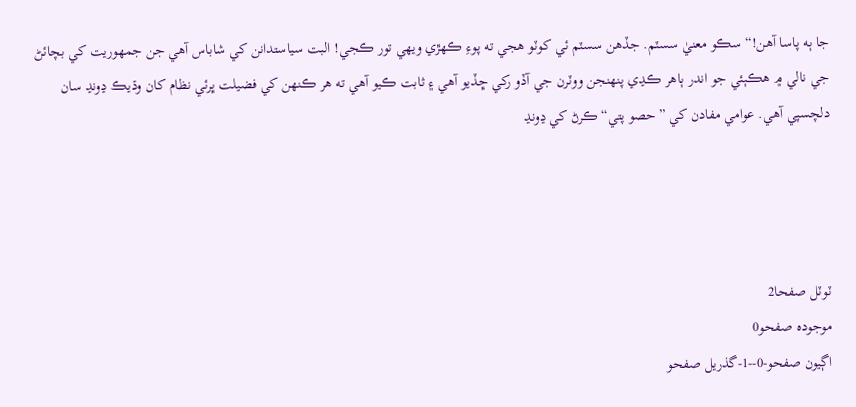جا ٻه پاسا آهن!“ سڪو معنيٰ سسٽم. جڏهن سسٽم ئي کوٽو هجي ته پوءِ ڪهڙي ويهي تور ڪجي! البت سياستدانن کي شاباس آهي جن جمهوريت کي بچائڻ جي نالي ۾ هڪٻئي جو اندر ٻاهر ڪڍي پنهنجن ووٽرن جي آڏو رکي ڇڏيو آهي ۽ ثابت ڪيو آهي ته هر ڪنهن کي فضيلت ڀرئي نظام کان وڌيڪ ڍونڍ سان دلچسپي آهي. عوامي مفادن کي ”حصو پتي“ ڪرڻ کي ڍونڍ




ٽوٽل صفحا2
موجودہ صفحو0
اڳيون صفحو-0--1-گذريل صفحو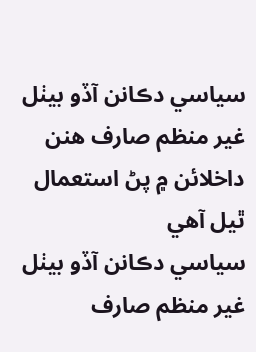سياسي دڪانن آڏو بيٺل غير منظم صارف ھنن داخلائن ۾ پڻ استعمال ٿيل آھي
سياسي دڪانن آڏو بيٺل غير منظم صارف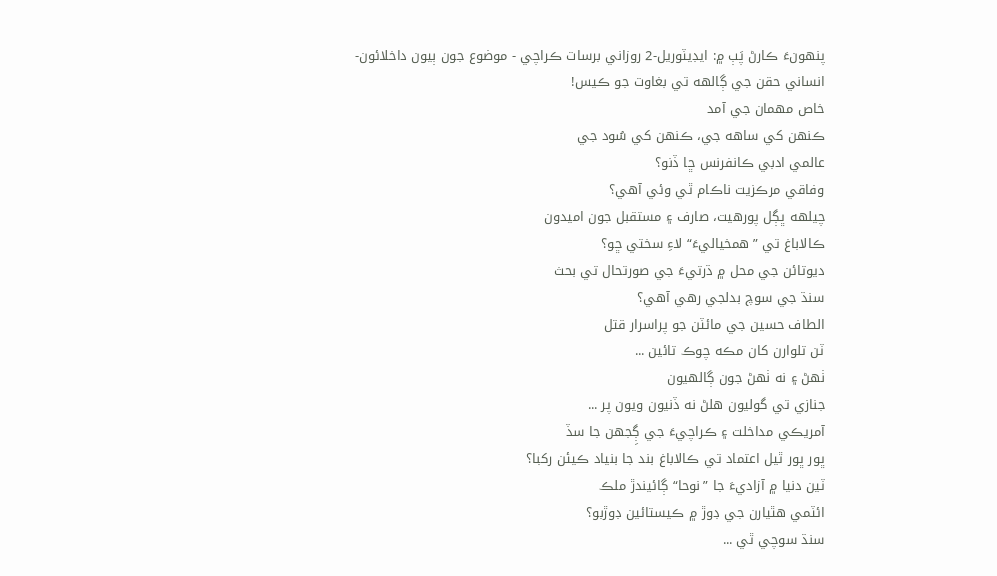پنهونءَ ڪارڻ پَٻ ۾: ايڊيٽوريل-2 روزاني برسات ڪراچي - موضوع جون ٻيون داخلائون-
انساني حقن جي ڳالهه تي بغاوت جو ڪيس!
خاص مهمان جي آمد
ڪنهن کي ساهه جي، ڪنهن کي سُود جي
عالمي ادبي ڪانفرنس ڇا ڏنو؟
وفاقي مرڪزيت ناڪام ٿي وئي آهي؟
چيلهه ڀڳل پورهيت، صارف ۽ مستقبل جون اميدون
ڪالاباغ تي ”همخياليءَ“ لاءِ سختي ڇو؟
ديوتائن جي محل ۾ ڌرتيءَ جي صورتحال تي بحث
سنڌ جي سوچ بدلجي رهي آهي؟
الطاف حسين جي مائٽن جو پراسرار قتل
ٽن تلوارن کان مڪه چوڪ تائين ...
ٺهڻ ۽ نه ٺهڻ جون ڳالهيون
جنازي تي گوليون هلڻ نه ڏنيون ويون پر ...
آمريڪي مداخلت ۽ ڪراچيءَ جي ڳِجهن جا سڏ
ڀور ڀور ٿيل اعتماد تي ڪالاباغ بند جا بنياد ڪيئن رکبا؟
ٽين دنيا ۾ آزاديءَ جا ”نوحا“ ڳائيندڙ ملڪ
ائٽمي هٿيارن جي ڊوڙ ۾ ڪيستائين ڊوڙبو؟
سنڌ سوچي ٿي ...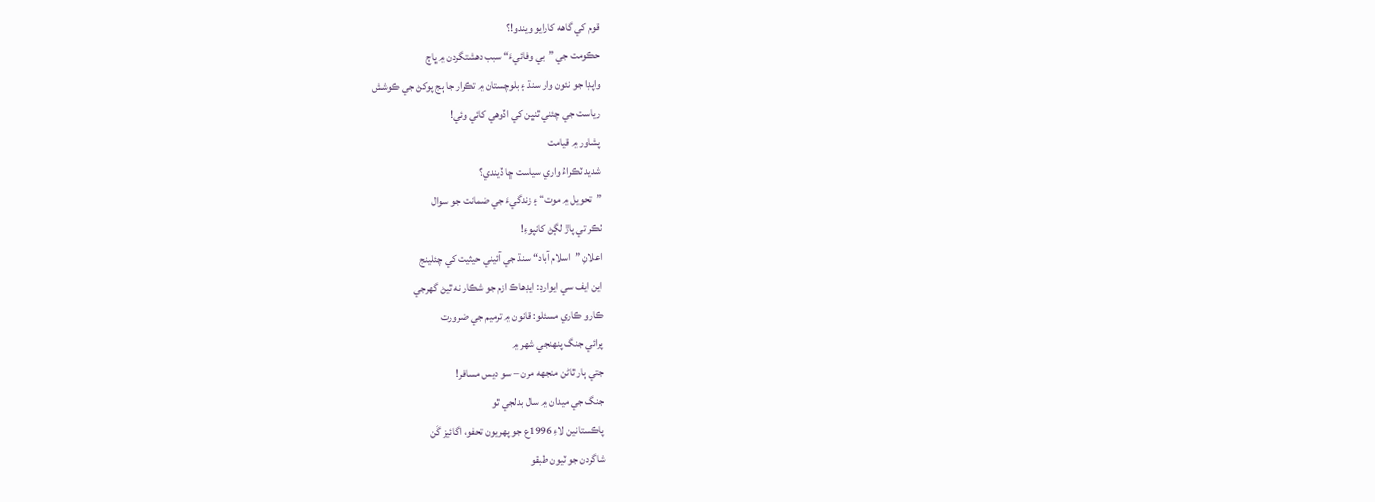قوم کي گاهه کارايو ويندو!؟
حڪومت جي ”بي وفائيءَ“ سبب دهشتگردن ۾ ڀاڄ
واپڊا جو نئون وار سنڌ ۽ بلوچستان ۾ تڪرار جا ٻج پوکڻ جي ڪوشش
رياست جي چئني ٿنڀن کي اڏوهي کائي وئي!
پشاور ۾ قيامت
شديد ٽڪراءُ واري سياست ڇا ڏيندي؟
”تحويل ۾ موت“ ۽ زندگيءَ جي ضمانت جو سوال
ٺڪر تي پاڙ لڳڻ کانپوءِ!
اعلانِ ”اسلام آباد“ سنڌ جي آئيني حيثيت کي چئلينج
اين ايف سي ايوارڊ: ايڊهاڪ ازم جو شڪار نه ٿيڻ گهرجي
ڪارو ڪاري مسئلو: قانون ۾ ترميم جي ضرورت
پرائي جنگ پنهنجي شهر ۾
جتي ٻار ٿاڻن منجهه مرن – سو ديس مسافر!
جنگ جي ميدان ۾ سال بدلجي ٿو
پاڪستانين لاءِ 1996ع جو پهريون تحفو، اگائيز گَن
شاگردن جو ٽيون طبقو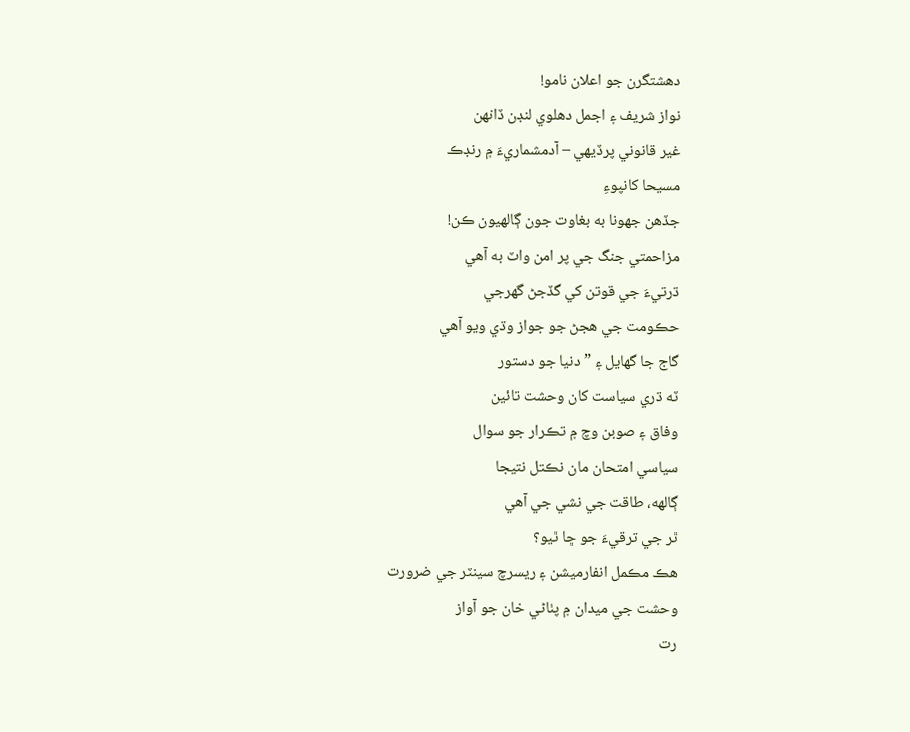دهشتگرن جو اعلان نامو!
نواز شريف ۽ اجمل دهلوي لنڊن ڏانهن
غير قانوني پرڏيهي – آدمشماريءَ ۾ رنڊڪ
مسيحا کانپوءِ
جڏهن جهونا به بغاوت جون ڳالهيون ڪن!
مزاحمتي جنگ جي پر امن واٽ به آهي
ڌرتيءَ جي قوتن کي گڏجڻ گهرجي
حڪومت جي هجڻ جو جواز وڌي ويو آهي
گاج جا گهايل ۽ ”دنيا جو دستور
ٽه ڌري سياست کان وحشت تائين
وفاق ۽ صوبن وچ ۾ تڪرار جو سوال
سياسي امتحان مان نڪتل نتيجا
ڳالهه، طاقت جي نشي جي آهي
ٿر جي ترقيءَ جو ڇا ٿيو؟
هڪ مڪمل انفارميشن ۽ ريسرچ سينٽر جي ضرورت
وحشت جي ميدان ۾ پٺاڻي خان جو آواز
رت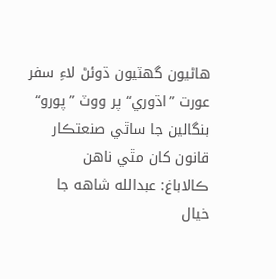هاڻيون گهٽيون ڌوئڻ لاءِ سفر
عورت ”اڌوري“ پر ووٽ ”پورو“
بنگالين جا ساٿي صنعتڪار قانون کان مٿي ناهن
ڪالاباغ: عبدالله شاهه جا خيال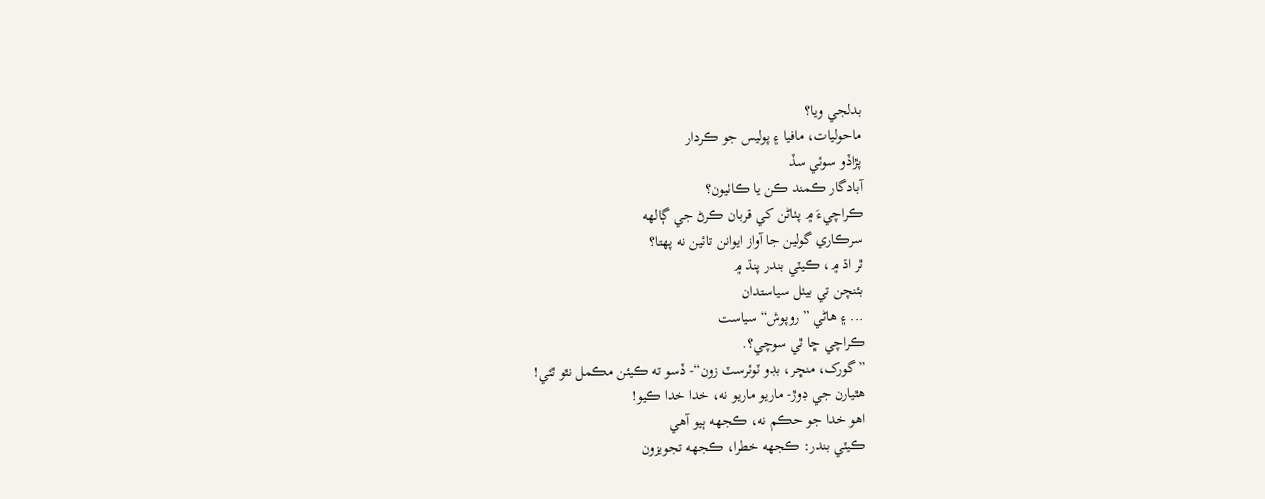بدلجي ويا؟
ماحوليات، مافيا ۽ پوليس جو ڪردار
پڙاڏو سوئي سڏ
آبادگار ڪمند ڪن يا ڪاٺيون؟
ڪراچيءَ ۾ پٺاڻن کي قربان ڪرڻ جي ڳالهه
سرڪاري گولين جا آواز ايوانن تائين نه پهتا؟
ٿر اڌ ۾، ڪيٽي بندر پنڌ ۾
بئنچن تي بيٺل سياستدان
... ۽ هاڻي ”روپوش“ سياست
ڪراچي ڇا ٿي سوچي؟.
”گورک، منڇر، بڊو ٽوئرسٽ زون“- ڏسو ته ڪيئن مڪمل نٿو ٿئي!
هٿيارن جي ڊوڙ- ماريو ماريو نه، خدا خدا ڪيو!
اهو خدا جو حڪم نه، ڪجهه ٻيو آهي
ڪيٽي بندر: ڪجهه خطرا، ڪجهه تجويزون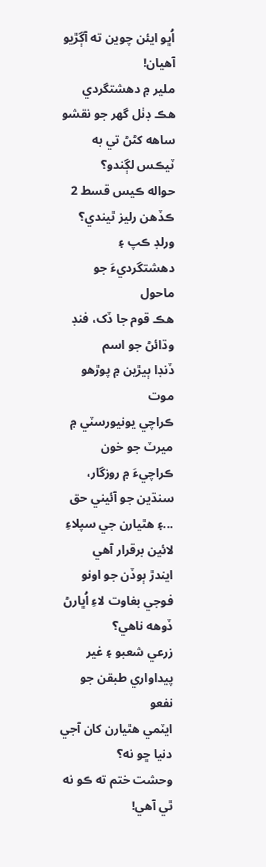اُڀو ايئن چوين ته آڳڙيو آهيان!
ملير ۾ دهشتگردي
هڪ ڊٺل گهر جو نقشو
ساهه کڻڻ تي به ٽيڪس لڳندو؟
حواله ڪيس قسط 2 ڪڏهن رليز ٿيندي؟
ورلڊ ڪپ ۽ دهشتگرديءَ جو ماحول
هڪ قوم جا ڏک، فنڊ وڌائڻ جو اسم
ڏنڊا ٻيڙين ۾ پوڙهو موت
ڪراچي يونيورسٽي ۾ ميرٽ جو خون
ڪراچيءَ ۾ روزگار، سنڌين جو آئيني حق
...۽ هٿيارن جي سپلاءِ لائين برقرار آهي
ايندڙ ٻوڏن جو اونو
فوجي بغاوت لاءِ اُڀارڻ ڏوهه ناهي؟
زرعي شعبو ۽ غير پيداواري طبقن جو نفعو
ايٽمي هٿيارن کان آجي دنيا ڇو نه؟
وحشت ختم ته ڪو نه ٿي آهي!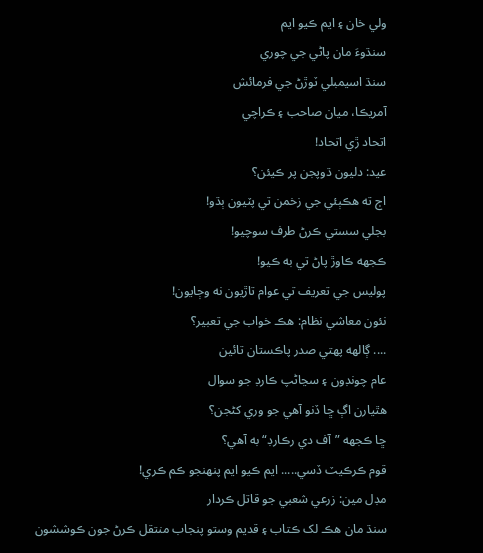ولي خان ۽ ايم ڪيو ايم
سنڌوءَ مان پاڻي جي چوري
سنڌ اسيمبلي ٽوڙڻ جي فرمائش
آمريڪا، ميان صاحب ۽ ڪراچي
اتحاد ڙي اتحاد!
عيد: دليون ڌوپجن پر ڪيئن؟
اڄ ته هڪٻئي جي زخمن تي پٽيون ٻڌو!
بجلي سستي ڪرڻ طرف سوچيو!
ڪجهه ڪاوڙ پاڻ تي به ڪيو!
پوليس جي تعريف تي عوام تاڙيون نه وڄايون!
نئون معاشي نظام: هڪ خواب جي تعبير؟
.... ڳالهه پهتي صدر پاڪستان تائين
عام چونڊون ۽ سڃاڻپ ڪارڊ جو سوال
هٿيارن اڳ ڇا ڏنو آهي جو وري کڻجن؟
ڇا ڪجهه ”آف دي رڪارڊ“ به آهي؟
قوم ڪرڪيٽ ڏسي..... ايم ڪيو ايم پنهنجو ڪم ڪري!
مڊل مين: زرعي شعبي جو قاتل ڪردار
سنڌ مان هڪ لک ڪتاب ۽ قديم وستو پنجاب منتقل ڪرڻ جون ڪوششون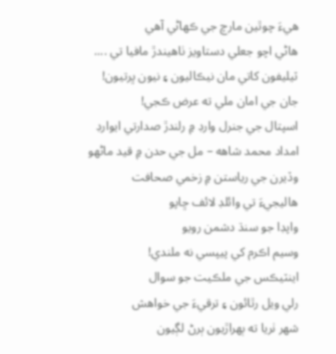هيءَ چوٿين مارچ جي ڪهاڻي آهي
هاڻي اچو جعلي دستاويز ٺاهيندڙ مافيا تي ....
ٽيليفون کاتي مان نيڪاليون ۽ نيون ڀرتيون!
جان جي امان ملي ته عرض ڪجي!
اسپتال جي جنرل وارڊ ۾ رلندڙ صدارتي ايوارڊ
امداد محمد شاهه – مل جي حدن ۾ قيد ماڻهو
وڏيرن جي رياستن ۾ زخمي صحافت
هاليجيءَ تي وائلڊ لائف ڇاپو
واپڊا جو سنڌ دشمن رويو
وسيم اڪرم کي پيپسي نه ملندي!
اينٽيڪس جي ملڪيت جو سوال
رلي ويل رٿائون ۽ ترقيءَ جي خواهش
شهر ٺريا ته ٻهراڙيون ٻرڻ لڳيون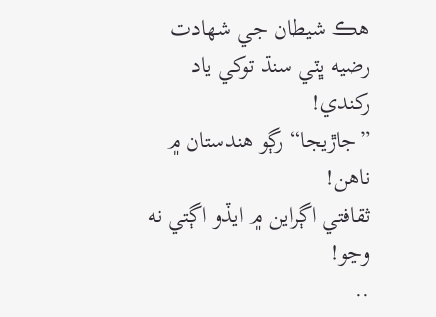هڪ شيطان جي شهادت
رضيه ڀٽي سنڌ توکي ياد رکندي!
”جاڙيجا“ رڳو هندستان ۾ ناهن!
ثقافتي اڳراين ۾ ايڏو اڳتي نه وڃو!
..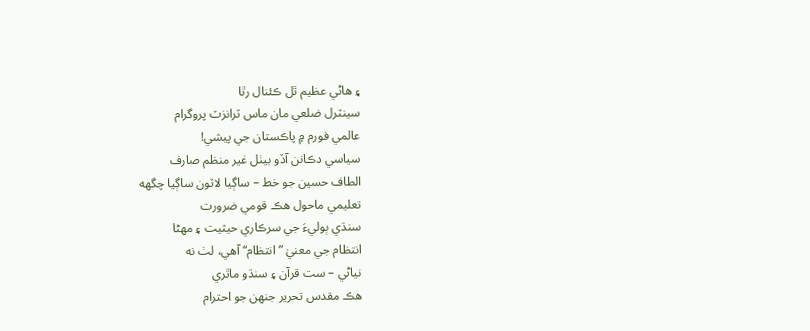۽ هاڻي عظيم ٿل ڪئنال رٿا
سينٽرل ضلعي مان ماس ٽرانزٽ پروگرام
عالمي فورم ۾ پاڪستان جي پيشي!
سياسي دڪانن آڏو بيٺل غير منظم صارف
الطاف حسين جو خط – ساڳيا لاٽون ساڳيا چگهه
تعليمي ماحول هڪ قومي ضرورت
سنڌي ٻوليءَ جي سرڪاري حيثيت ۽ مهڻا
انتظام جي معنيٰ ”انتظام“ آهي، لٺ نه
نياڻي – ست قرآن ۽ سنڌو ماٿري
هڪ مقدس تحرير جنهن جو احترام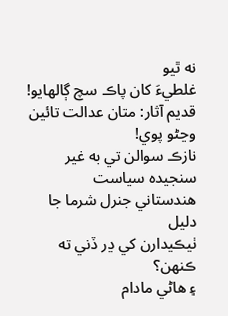نه ٿيو
غلطيءَ کان پاڪ سچ ڳالهايو!
قديم آثار: متان عدالت تائين وڃڻو پوي!
نازڪ سوالن تي به غير سنجيده سياست
هندستاني جنرل شرما جا دليل
ٺيڪيدارن کي ڍر ڏني ته ڪنهن؟
۽ هاڻي مادام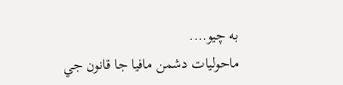به چيو….
ماحوليات دشمن مافيا جا قانون جي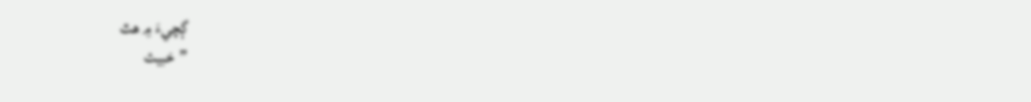ڳچيءَ ۾ هٿ
”خبيث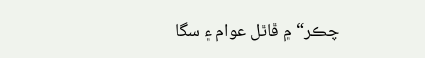چڪر“ ۾ ڦاٿل عوام ۽ سگا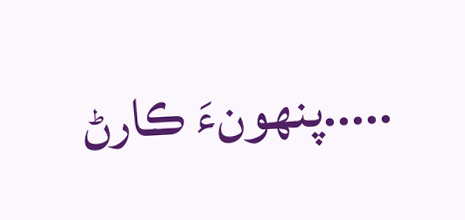.....پنهونءَ ڪارڻ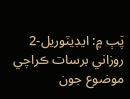پَٻ ۾: ايڊيٽوريل-2 روزاني برسات ڪراچي موضوع جون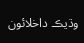وڌيڪ داخلائون